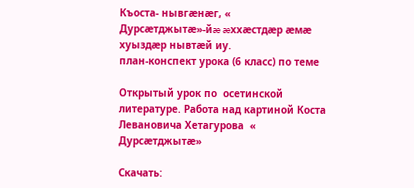Къоста- нывгæнæг, « Дурсæтджытæ»-йæ æххæстдæр æмæ хуыздæр нывтæй иу.
план-конспект урока (6 класс) по теме

Открытый урок по  осетинской литературе. Работа над картиной Коста  Левановича Хетагурова  « Дурсæтджытæ»

Скачать: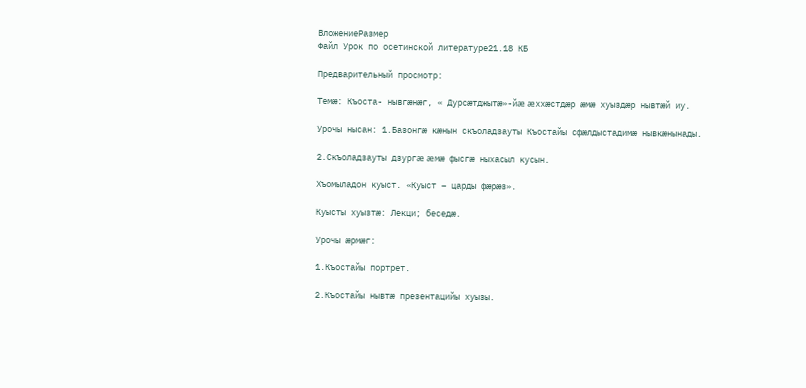ВложениеРазмер
Файл Урок по осетинской литературе21.18 КБ

Предварительный просмотр:

Темæ: Къоста- нывгæнæг, « Дурсæтджытæ»-йæ æххæстдæр æмæ хуыздæр нывтæй иу.

Урочы нысан: 1.Базонгæ кæнын скъоладзауты Къостайы сфæлдыстадимæ нывкæнынады.

2.Скъоладзауты дзургæ æмæ фысгæ ныхасыл кусын.

Хъомыладон куыст. «Куыст – царды фæрæз».

Куысты хуызтæ: Лекци; беседæ.

Урочы æрмæг:

1.Къостайы портрет.

2.Къостайы нывтæ презентацийы хуызы.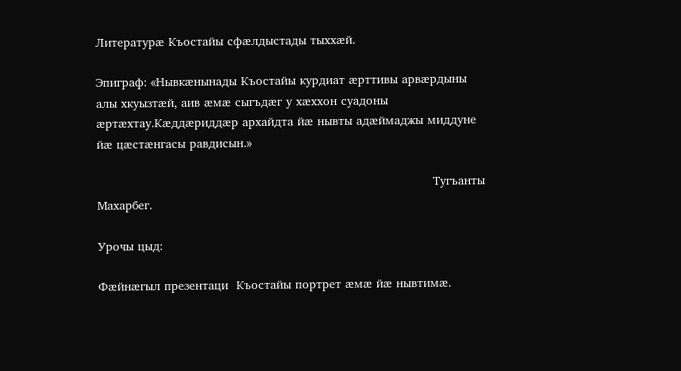Литературæ Къостайы сфæлдыстады тыххæй.

Эпиграф: «Нывкæнынады Къостайы курдиат æрттивы арвæрдыны алы хкуызтæй, аив æмæ сыгъдæг у хæххон суадоны æртæхтау.Кæддæриддæр архайдта йæ нывты адæймаджы миддуне  йæ цæстæнгасы равдисын.»

                                                                                    Тугъанты Махарбег.

Урочы цыд:

Фæйнæгыл презентаци  Къостайы портрет æмæ йæ нывтимæ.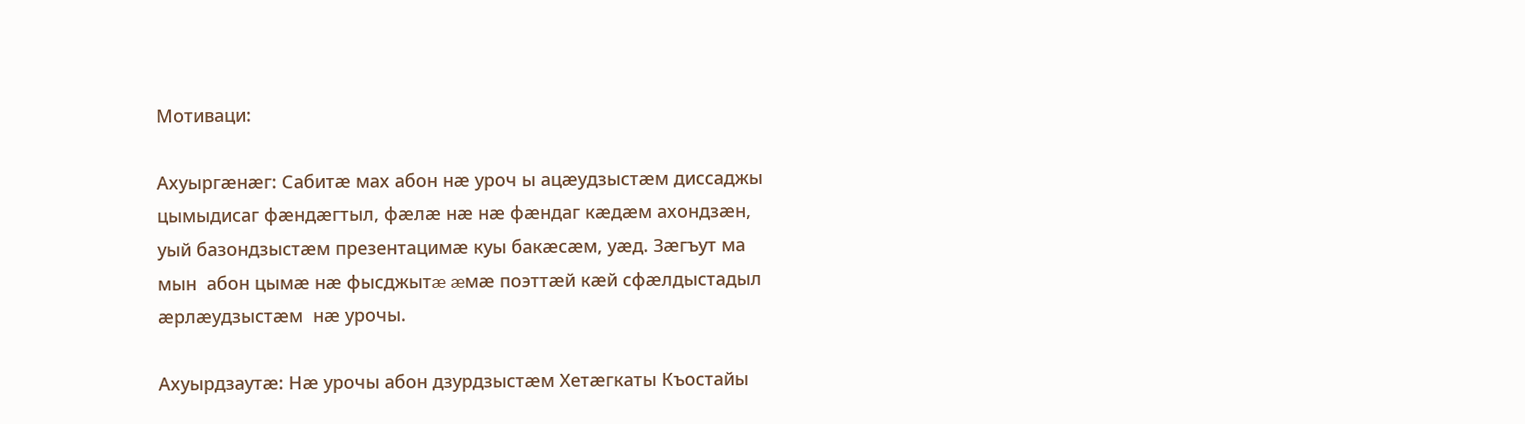Мотиваци:

Ахуыргæнæг: Сабитæ мах абон нæ уроч ы ацæудзыстæм диссаджы цымыдисаг фæндæгтыл, фæлæ нæ нæ фæндаг кæдæм ахондзæн, уый базондзыстæм презентацимæ куы бакæсæм, уæд. Зæгъут ма мын  абон цымæ нæ фысджытæ æмæ поэттæй кæй сфæлдыстадыл æрлæудзыстæм  нæ урочы.

Ахуырдзаутæ: Нæ урочы абон дзурдзыстæм Хетæгкаты Къостайы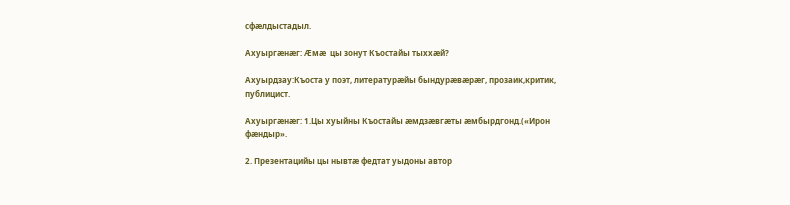сфæлдыстадыл.

Ахуыргæнæг: Æмæ  цы зонут Къостайы тыххæй?

Ахуырдзау:Къоста у поэт, литературæйы бындурæвæрæг, прозаик,критик, публицист.

Ахуыргæнæг: 1.Цы хуыйны Къостайы æмдзæвгæты æмбырдгонд.(«Ирон фæндыр».

2. Презентацийы цы нывтæ федтат уыдоны автор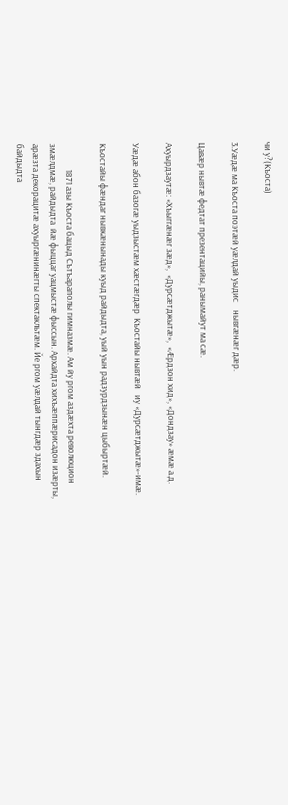чи у?(Къоста)

3.Уæдæ ма Къоста поэтæй уæлдай уыдис    нывгæнæг дæр.

Цавæр нывтæ федтат презентацийы, ранымайут ма сæ.

Ахуырдзаутæ: «Хъыггæнæг зæд»,  «Дурсæтджытæ»,  «Æрдзон хид», «Дондзау» æмæ а.д.

Уæдæ абон базогæ уыдзыстæм хæстæгдæр  Къостайы нывтæй   иу «Дурсæтджытæ»-имæ.

Къостайы фæндаг нывкæнынады куыд райдыдта, уый уын радзурдзынæн цыбыртæй.

             1871 азы Къоста бацыд Сътъараполы гимназмæ. Ам йу ргом аздæхта революцион змæлдмæ, райдыдта  йæ фыццаг уацмыстæ фыссын. Архайдта хихъæппæрисадон изæрты, арæзта декорацитæ ахуыргæнинæгты спектакльтæм. Йе ргом уæлдай тынгдæр здахын байдыдта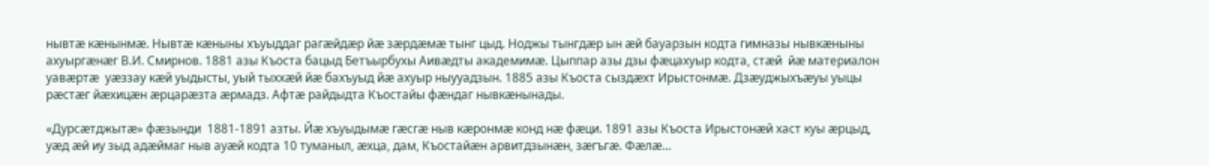нывтæ кæнынмæ. Нывтæ кæныны хъуыддаг рагæйдæр йæ зæрдæмæ тынг цыд. Ноджы тынгдæр ын æй бауарзын кодта гимназы нывкæныны ахуыргæнæг В.И. Смирнов. 1881 азы Къоста бацыд Бетъырбухы Аивæдты академимæ. Цыппар азы дзы фæцахуыр кодта, стæй  йæ материалон уавæртæ  уæззау кæй уыдысты, уый тыххæй йæ бахъуыд йæ ахуыр ныууадзын. 1885 азы Къоста сыздæхт Ирыстонмæ. Дзæуджыхъæуы уыцы рæстæг йæхицæн æрцарæзта æрмадз. Афтæ райдыдта Къостайы фæндаг нывкæнынады.

«Дурсæтджытæ» фæзынди  1881-1891 азты. Йæ хъуыдымæ гæсгæ ныв кæронмæ конд нæ фæци. 1891 азы Къоста Ирыстонæй хаст куы æрцыд, уæд æй иу зыд адæймаг ныв ауæй кодта 10 туманыл, æхца, дам, Къостайæн арвитдзынæн, зæгъгæ. Фæлæ…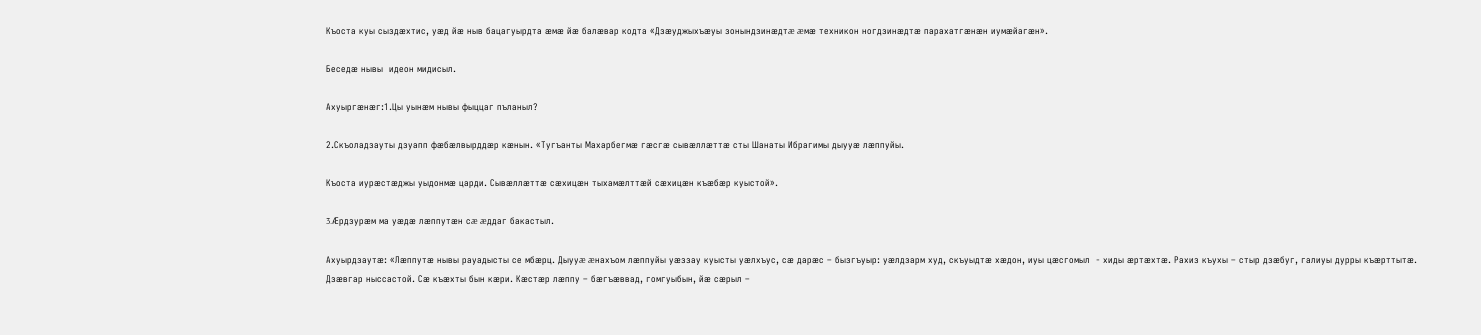Къоста куы сыздæхтис, уæд йæ ныв бацагуырдта æмæ йæ балæвар кодта «Дзæуджыхъæуы зонындзинæдтæ æмæ техникон ногдзинæдтæ парахатгæнæн иумæйагæн».

Беседæ нывы  идеон мидисыл.

Ахуыргæнæг:1.Цы уынæм нывы фыццаг пъланыл?

2.Скъоладзауты дзуапп фæбæлвырддæр кæнын. «Тугъанты Махарбегмæ гæсгæ сывæллæттæ сты Шанаты Ибрагимы дыууæ лæппуйы.

Къоста иурæстæджы уыдонмæ царди. Сывæллæттæ сæхицæн тыхамæлттæй сæхицæн къæбæр куыстой».

3.Æрдзурæм ма уæдæ лæппутæн сæ æддаг бакастыл.

Ахуырдзаутæ: «Лæппутæ нывы рауадысты се мбæрц. Дыууæ æнахъом лæппуйы уæззау куысты уæлхъус, сæ дарæс – бызгъуыр: уæлдзарм худ, скъуыдтæ хæдон, иуы цæсгомыл  - хиды æртæхтæ. Рахиз къухы – стыр дзæбуг, галиуы дурры къæрттытæ. Дзæвгар ныссастой. Сæ къæхты бын кæри. Кæстæр лæппу – бæгъæввад, гомгуыбын, йæ сæрыл –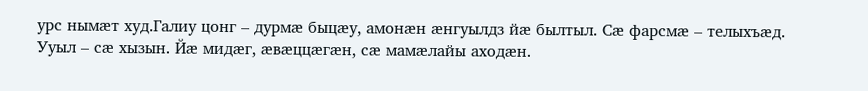урс нымæт худ.Галиу цонг – дурмæ быцæу, амонæн æнгуылдз йæ былтыл. Сæ фарсмæ – телыхъæд. Ууыл – сæ хызын. Йæ мидæг, æвæццæгæн, сæ мамæлайы аходæн.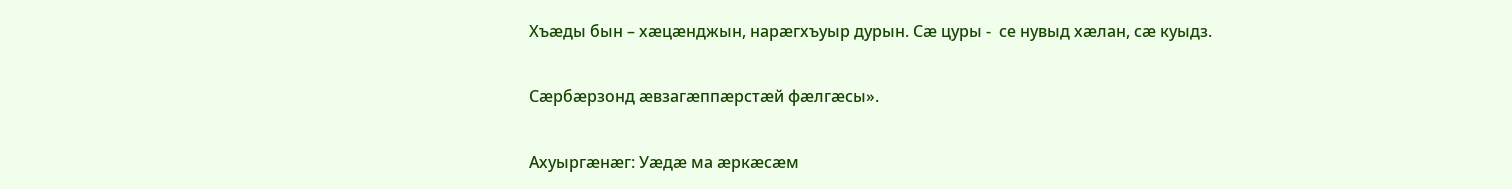Хъæды бын – хæцæнджын, нарæгхъуыр дурын. Сæ цуры -  се нувыд хæлан, сæ куыдз.

Сæрбæрзонд æвзагæппæрстæй фæлгæсы».

Ахуыргæнæг: Уæдæ ма æркæсæм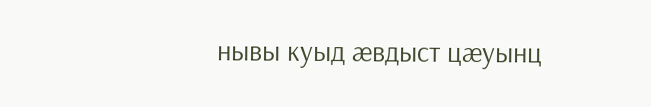нывы куыд æвдыст цæуынц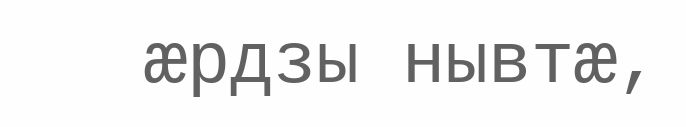æрдзы нывтæ,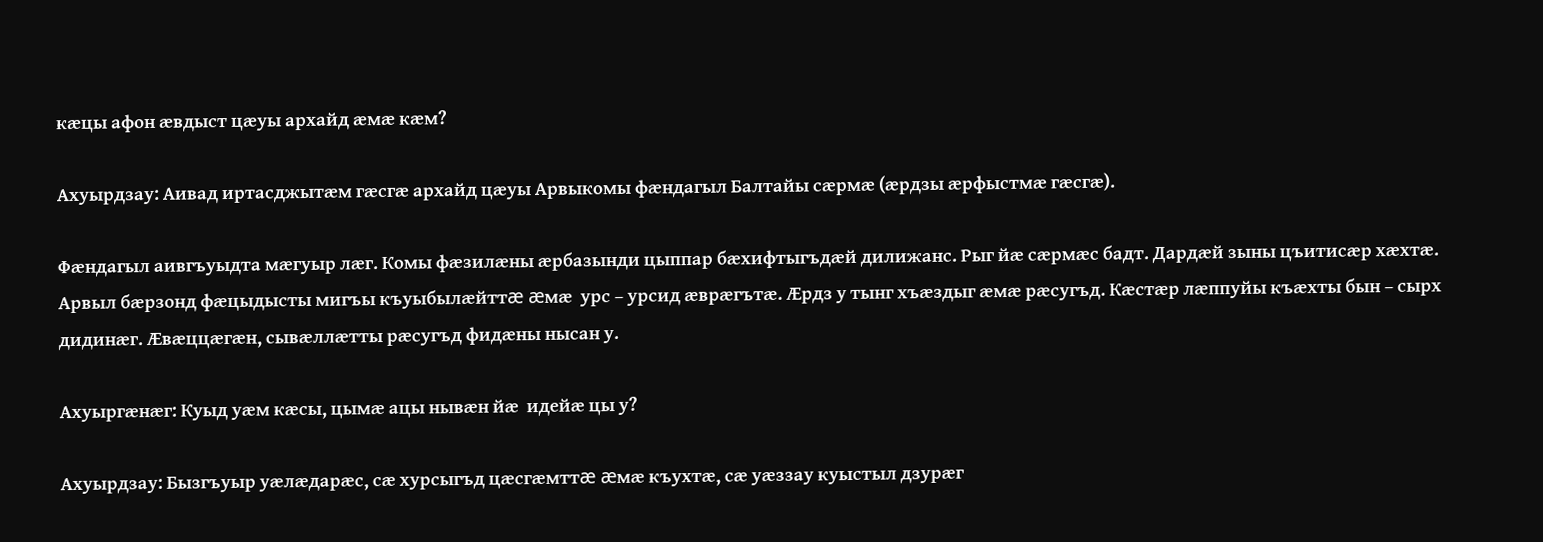кæцы афон æвдыст цæуы архайд æмæ кæм?

Ахуырдзау: Аивад иртасджытæм гæсгæ архайд цæуы Арвыкомы фæндагыл Балтайы сæрмæ (æрдзы æрфыстмæ гæсгæ).

Фæндагыл аивгъуыдта мæгуыр лæг. Комы фæзилæны æрбазынди цыппар бæхифтыгъдæй дилижанс. Рыг йæ сæрмæс бадт. Дардæй зыны цъитисæр хæхтæ. Арвыл бæрзонд фæцыдысты мигъы къуыбылæйттæ æмæ  урс – урсид æврæгътæ. Æрдз у тынг хъæздыг æмæ рæсугъд. Кæстæр лæппуйы къæхты бын – сырх дидинæг. Æвæццæгæн, сывæллæтты рæсугъд фидæны нысан у.

Ахуыргæнæг: Куыд уæм кæсы, цымæ ацы нывæн йæ  идейæ цы у?

Ахуырдзау: Бызгъуыр уæлæдарæс, сæ хурсыгъд цæсгæмттæ æмæ къухтæ, сæ уæззау куыстыл дзурæг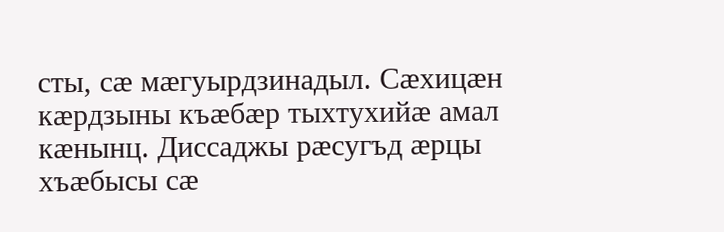сты, сæ мæгуырдзинадыл. Сæхицæн кæрдзыны къæбæр тыхтухийæ амал кæнынц. Диссаджы рæсугъд æрцы хъæбысы сæ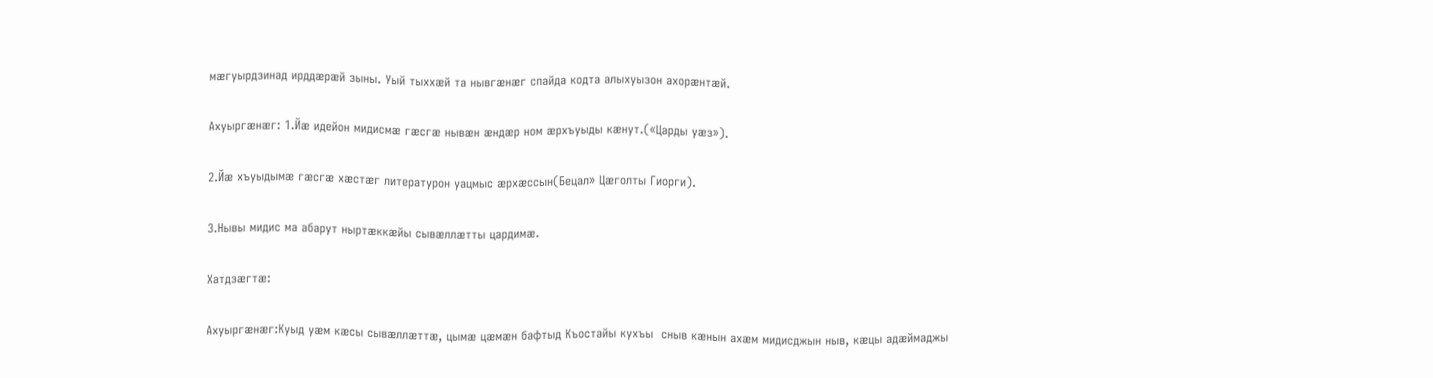мæгуырдзинад ирддæрæй зыны. Уый тыххæй та нывгæнæг спайда кодта алыхуызон ахорæнтæй.

Ахуыргæнæг: 1.Йæ идейон мидисмæ гæсгæ нывæн æндæр ном æрхъуыды кæнут.(«Царды уæз»).

2.Йæ хъуыдымæ гæсгæ хæстæг литературон уацмыс æрхæссын(Бецал» Цæголты Гиорги).

3.Нывы мидис ма абарут ныртæккæйы сывæллæтты цардимæ.

Хатдзæгтæ:

Ахуыргæнæг:Куыд уæм кæсы сывæллæттæ, цымæ цæмæн бафтыд Къостайы кухъы  сныв кæнын ахæм мидисджын ныв, кæцы адæймаджы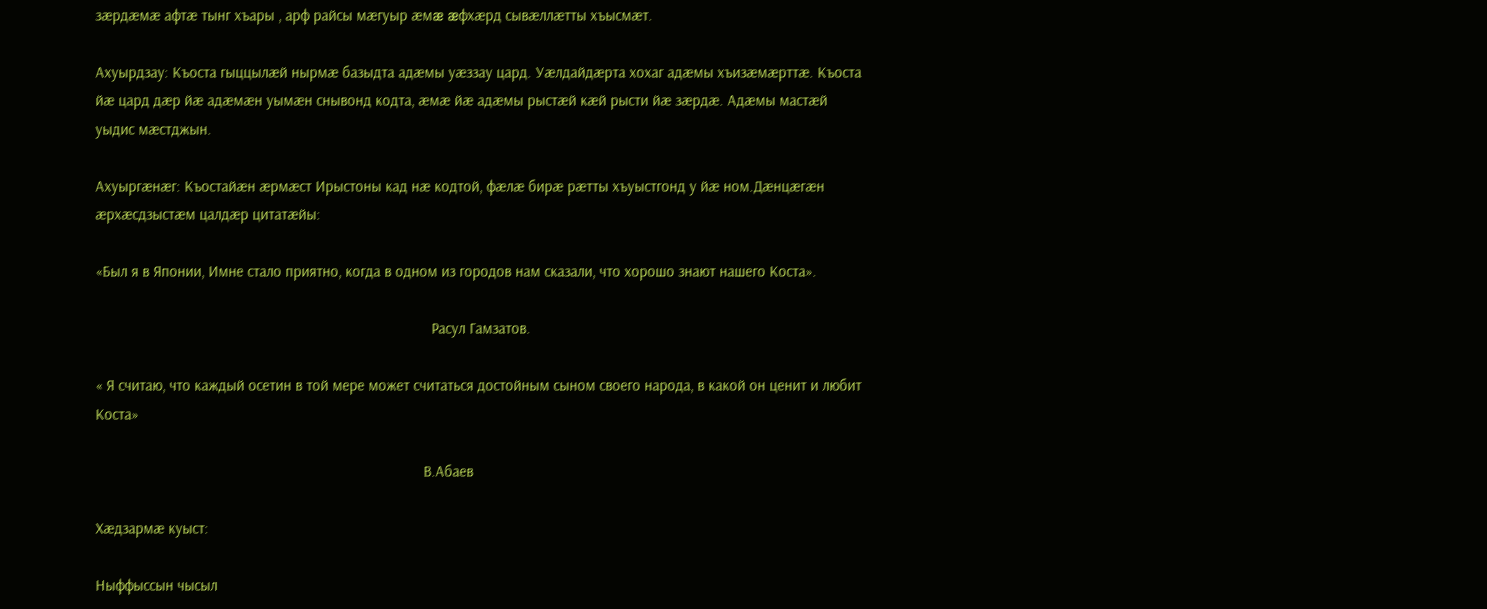зæрдæмæ афтæ тынг хъары , арф райсы мæгуыр æмæ æфхæрд сывæллæтты хъысмæт.

Ахуырдзау: Къоста гыццылæй нырмæ базыдта адæмы уæззау цард. Уæлдайдæрта хохаг адæмы хъизæмæрттæ. Къоста йæ цард дæр йæ адæмæн уымæн снывонд кодта, æмæ йæ адæмы рыстæй кæй рысти йæ зæрдæ. Адæмы мастæй уыдис мæстджын.

Ахуыргæнæг: Къостайæн æрмæст Ирыстоны кад нæ кодтой, фæлæ бирæ рæтты хъуыстгонд у йæ ном.Дæнцæгæн æрхæсдзыстæм цалдæр цитатæйы:

«Был я в Японии, Имне стало приятно, когда в одном из городов нам сказали, что хорошо знают нашего Коста».

                                                                                    Расул Гамзатов.

« Я считаю, что каждый осетин в той мере может считаться достойным сыном своего народа, в какой он ценит и любит Коста»

                                                                                  В.Абаев

Хæдзармæ куыст:

Ныффыссын чысыл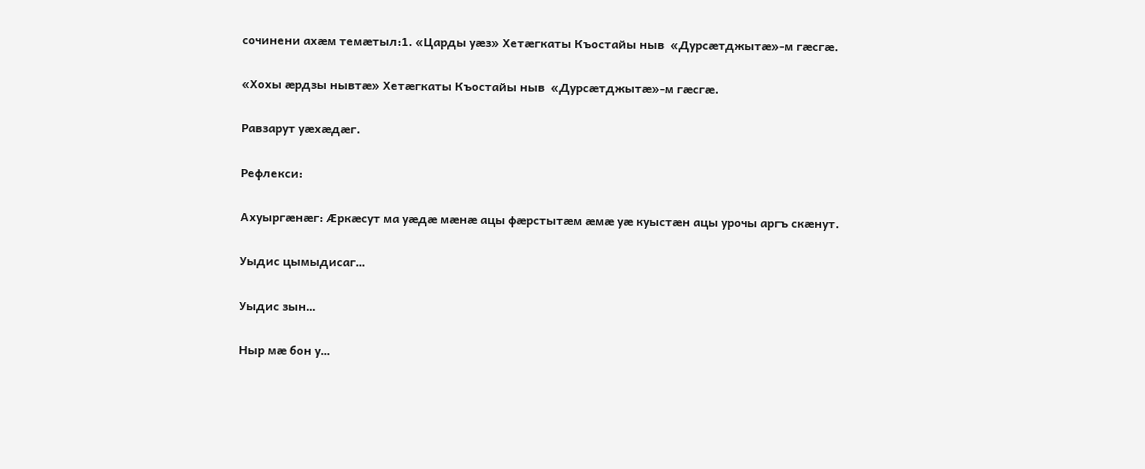сочинени ахæм темæтыл:1. «Царды уæз» Хетæгкаты Къостайы ныв  «Дурсæтджытæ»-м гæсгæ.

«Хохы æрдзы нывтæ» Хетæгкаты Къостайы ныв  «Дурсæтджытæ»-м гæсгæ.

Равзарут уæхæдæг.

Рефлекси:

Ахуыргæнæг: Æркæсут ма уæдæ мæнæ ацы фæрстытæм æмæ уæ куыстæн ацы урочы аргъ скæнут.

Уыдис цымыдисаг…

Уыдис зын…

Ныр мæ бон у…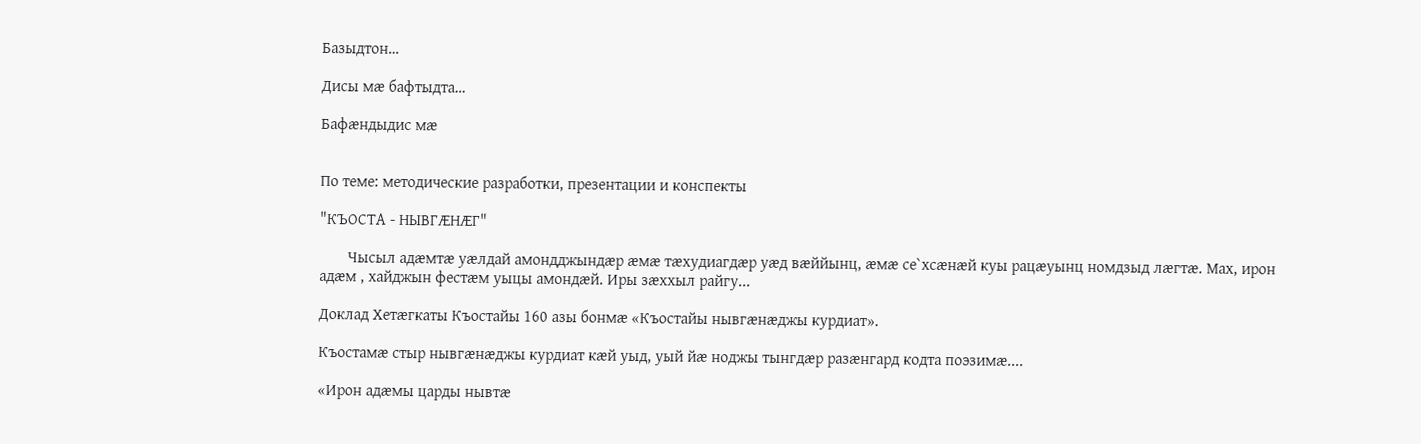Базыдтон…

Дисы мæ бафтыдта…

Бафæндыдис мæ


По теме: методические разработки, презентации и конспекты

"КЪОСТА - НЫВГÆНÆГ"

       Чысыл адæмтæ уæлдай амондджындæр æмæ тæхудиагдæр уæд вæййынц, æмæ се`хсæнæй куы рацæуынц номдзыд лæгтæ. Мах, ирон адæм , хайджын фестæм уыцы амондæй. Иры зæххыл райгу...

Доклад Хетæгкаты Къостайы 160 азы бонмæ «Къостайы нывгæнæджы курдиат».

Къостамæ стыр нывгæнæджы курдиат кæй уыд, уый йæ ноджы тынгдæр разæнгард кодта поэзимæ....

«Ирон адæмы царды нывтæ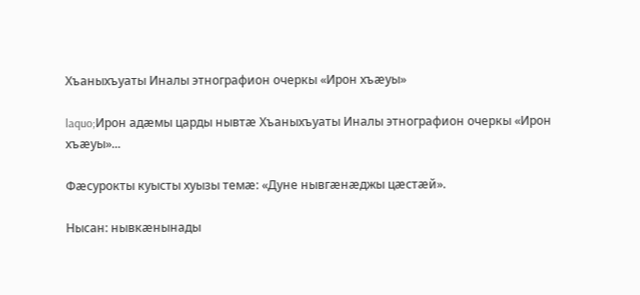Хъаныхъуаты Иналы этнографион очеркы «Ирон хъæуы»

laquo;Ирон адæмы царды нывтæ Хъаныхъуаты Иналы этнографион очеркы «Ирон хъæуы»...

Фæсурокты куысты хуызы темæ: «Дуне нывгæнæджы цæстæй».

Нысан: нывкæнынады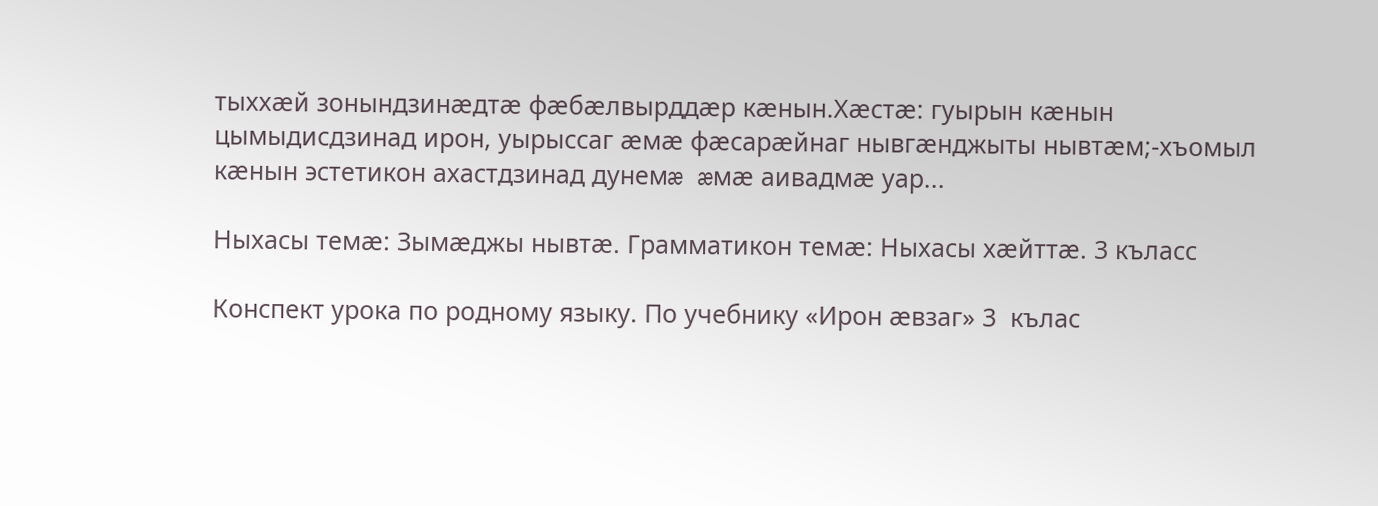тыххæй зонындзинæдтæ фæбæлвырддæр кæнын.Хæстæ: гуырын кæнын цымыдисдзинад ирон, уырыссаг æмæ фæсарæйнаг нывгæнджыты нывтæм;-хъомыл кæнын эстетикон ахастдзинад дунемæ æмæ аивадмæ уар...

Ныхасы темæ: Зымæджы нывтæ. Грамматикон темæ: Ныхасы хæйттæ. 3 къласс

Конспект урока по родному языку. По учебнику «Ирон æвзаг» 3  кълас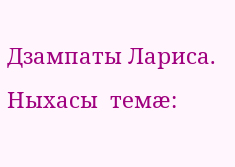Дзампаты Лариса.      Ныхасы  темæ: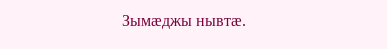Зымæджы нывтæ.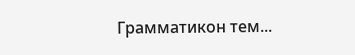Грамматикон тем...